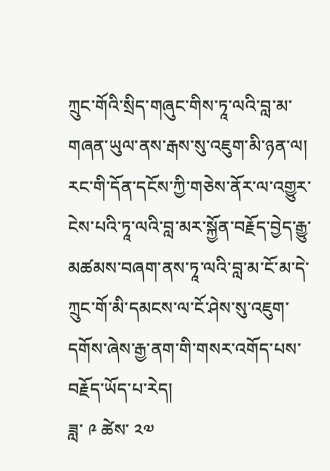ཀྲུང་གོའི་སྲིད་གཞུང་གིས་ཏཱ་ལའི་བླ་མ་གཞན་ཡུལ་ནས་རྒས་སུ་འཇུག་མི་ཉན་ལ། རང་གི་དོན་དངོས་ཀྱི་གཅེས་ནོར་ལ་འགྱུར་ངེས་པའི་ཏཱ་ལའི་བླ་མར་སྐྱོན་བརྗོད་བྱེད་རྒྱུ་མཚམས་བཞག་ནས་ཏཱ་ལའི་བླ་མ་ངོ་མ་དེ་ཀྲུང་གོ་མི་དམངས་ལ་ངོ་ཤེས་སུ་འཇུག་དགོས་ཞེས་རྒྱ་ནག་གི་གསར་འགོད་པས་བརྗོད་ཡོད་པ་རེད།
ཟླ་ ༩ ཚེས་ ༢༧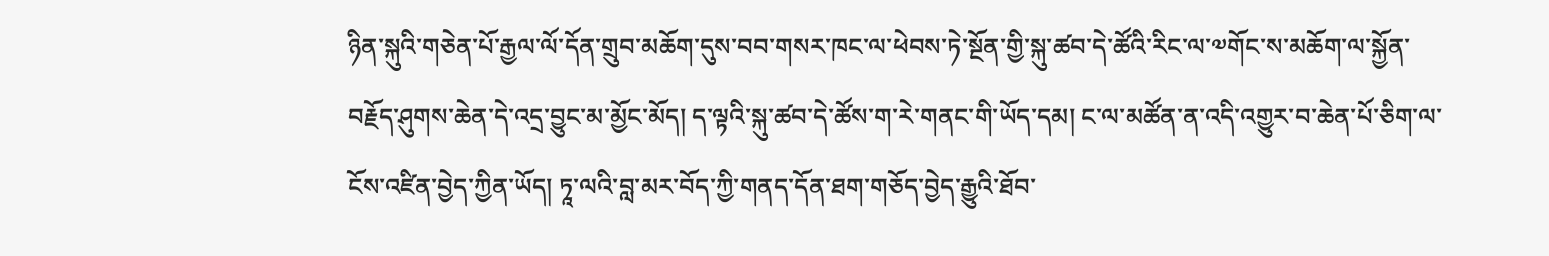ཉིན་སྐུའི་གཅེན་པོ་རྒྱལ་ལོ་དོན་གྲུབ་མཆོག་དུས་བབ་གསར་ཁང་ལ་ཕེབས་ཏེ་སྔོན་གྱི་སྐུ་ཚབ་དེ་ཚོའི་རིང་ལ་༧གོང་ས་མཆོག་ལ་སྐྱོན་བརྗོད་ཤུགས་ཆེན་དེ་འདྲ་བྱུང་མ་མྱོང་མོད། ད་ལྟའི་སྐུ་ཚབ་དེ་ཚོས་ག་རེ་གནང་གི་ཡོད་དམ། ང་ལ་མཚོན་ན་འདི་འགྱུར་བ་ཆེན་པོ་ཅིག་ལ་ངོས་འཛིན་བྱེད་ཀྱིན་ཡོད། ཏཱ་ལའི་བླ་མར་བོད་ཀྱི་གནད་དོན་ཐག་གཅོད་བྱེད་རྒྱུའི་ཐོབ་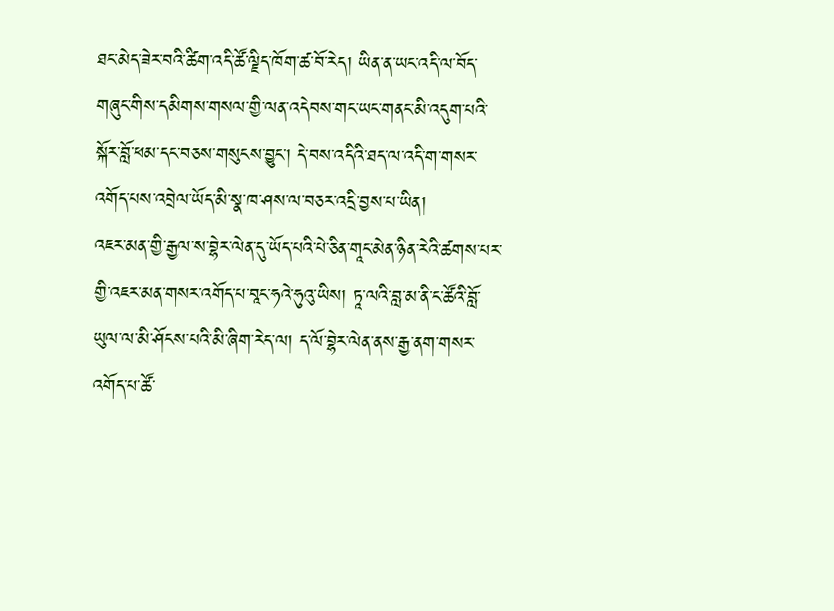ཐང་མེད་ཟེར་བའི་ཚིག་འདི་ཚོ་ལྗིད་ཁོག་ཚ་བོ་རེད། ཡིན་ན་ཡང་འདི་ལ་བོད་གཞུང་གིས་དམིགས་གསལ་གྱི་ལན་འདེབས་གང་ཡང་གནང་མི་འདུག་པའི་སྐོར་བློ་ཕམ་དང་བཅས་གསུངས་བྱུང་། དེ་བས་འདིའི་ཐད་ལ་འདི་ག་གསར་འགོད་པས་འབྲེལ་ཡོད་མི་སྣ་ཁ་ཤས་ལ་བཅར་འདྲི་བྱས་པ་ཡིན།
འཇར་མན་གྱི་རྒྱལ་ས་བྷེར་ལེན་དུ་ཡོད་པའི་པེ་ཅིན་གཱང་མེན་ཉིན་རེའི་ཚགས་པར་གྱི་འཇར་མན་གསར་འགོད་པ་བཱང་ཧའེ་ཧུའུ་ཡིས། ཏཱ་ལའི་བླ་མ་ནི་ང་ཚོའི་བློ་ཡུལ་ལ་མི་ཤོངས་པའི་མི་ཞིག་རེད་ལ། ད་ལོ་བྷེར་ལེན་ནས་རྒྱ་ནག་གསར་འགོད་པ་ཚོ་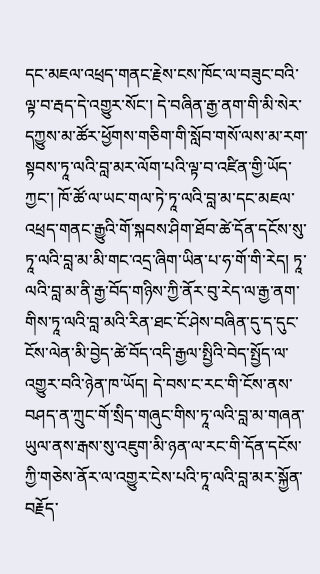དང་མཇལ་འཕྲད་གནང་རྗེས་ངས་ཁོང་ལ་བཟུང་བའི་ལྟ་བ་རྦད་དེ་འགྱུར་སོང་། དེ་བཞིན་རྒྱ་ནག་གི་མི་སེར་དཀྱུས་མ་ཚོར་ཕྱོགས་གཅིག་གི་སློབ་གསོ་ལས་མ་རག་སྟབས་ཏཱ་ལའི་བླ་མར་ལོག་པའི་ལྟ་བ་འཛིན་གྱི་ཡོད་ཀྱང་། ཁོ་ཚོ་ལ་ཡང་གལ་ཏེ་ཏཱ་ལའི་བླ་མ་དང་མཇལ་འཕྲད་གནང་རྒྱུའི་གོ་སྐབས་ཤིག་ཐོབ་ཚེ་དོན་དངོས་སུ་ཏཱ་ལའི་བླ་མ་མི་གང་འདྲ་ཞིག་ཡིན་པ་ཧ་གོ་གི་རེད། ཏཱ་ལའི་བླ་མ་ནི་རྒྱ་བོད་གཉིས་ཀྱི་ནོར་བུ་རེད་ལ་རྒྱ་ནག་གིས་ཏཱ་ལའི་བླ་མའི་རིན་ཐང་ངོ་ཤེས་བཞིན་དུ་ད་དུང་ངོས་ལེན་མི་བྱེད་ཚེ་བོད་འདི་རྒྱལ་སྤྱིའི་བེད་སྤྱོད་ལ་འགྱུར་བའི་ཉེན་ཁ་ཡོད། དེ་བས་ང་རང་གི་ངོས་ནས་བཤད་ན་ཀྲུང་གོ་སྲིད་གཞུང་གིས་ཏཱ་ལའི་བླ་མ་གཞན་ཡུལ་ནས་རྒས་སུ་འཇུག་མི་ཉན་ལ་རང་གི་དོན་དངོས་ཀྱི་གཅེས་ནོར་ལ་འགྱུར་ངེས་པའི་ཏཱ་ལའི་བླ་མར་སྐྱོན་བརྗོད་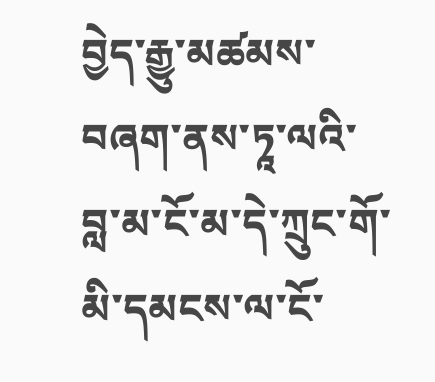བྱེད་རྒྱུ་མཚམས་བཞག་ནས་ཏཱ་ལའི་བླ་མ་ངོ་མ་དེ་ཀྲུང་གོ་མི་དམངས་ལ་ངོ་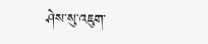ཤེས་སུ་འཇུག་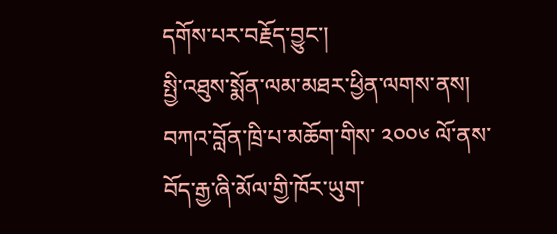དགོས་པར་བརྗོད་བྱུང་།
སྤྱི་འཐུས་སྨོན་ལམ་མཐར་ཕྱིན་ལགས་ནས། བཀའ་བློན་ཁྲི་པ་མཆོག་གིས་ ༢༠༠༦ ལོ་ནས་བོད་རྒྱ་ཞི་མོལ་གྱི་ཁོར་ཡུག་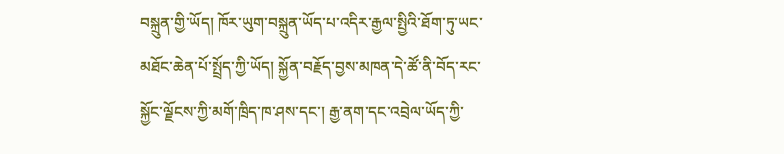བསྐྲུན་གྱི་ཡོད། ཁོར་ཡུག་བསྐྲུན་ཡོད་པ་འདིར་རྒྱལ་སྤྱིའི་ཐོག་ཏུ་ཡང་མཐོང་ཆེན་པོ་སྤྲོད་ཀྱི་ཡོད། སྐྱོན་བརྗོད་བྱས་མཁན་དེ་ཚོ་ནི་བོད་རང་སྐྱོང་ལྗོངས་ཀྱི་མགོ་ཁྲིད་ཁ་ཤས་དང་། རྒྱ་ནག་དང་འབྲེལ་ཡོད་ཀྱི་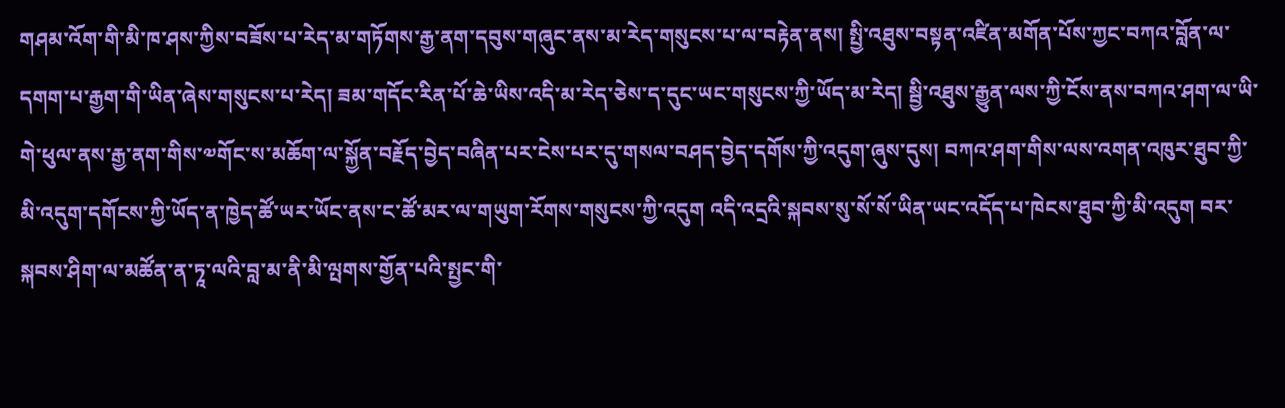གཤམ་འོག་གི་མི་ཁ་ཤས་ཀྱིས་བཟོས་པ་རེད་མ་གཏོགས་རྒྱ་ནག་དབུས་གཞུང་ནས་མ་རེད་གསུངས་པ་ལ་བརྟེན་ནས། སྤྱི་འཐུས་བསྟན་འཛིན་མགོན་པོས་ཀྱང་བཀའ་བློན་ལ་དགག་པ་རྒྱག་གི་ཡིན་ཞེས་གསུངས་པ་རེད། ཟམ་གདོང་རིན་པོ་ཆེ་ཡིས་འདི་མ་རེད་ཅེས་ད་དུང་ཡང་གསུངས་ཀྱི་ཡོད་མ་རེད། སྦྱི་འཐུས་རྒྱུན་ལས་ཀྱི་ངོས་ནས་བཀའ་ཤག་ལ་ཡི་གེ་ཕུལ་ནས་རྒྱ་ནག་གིས་༧གོང་ས་མཆོག་ལ་སྐྱོན་བརྗོད་བྱེད་བཞིན་པར་ངེས་པར་དུ་གསལ་བཤད་བྱེད་དགོས་ཀྱི་འདུག་ཞུས་དུས། བཀའ་ཤག་གིས་ལས་འགན་འཁུར་ཐུབ་ཀྱི་མི་འདུག་དགོངས་ཀྱི་ཡོད་ན་ཁྱེད་ཚོ་ཡར་ཡོང་ནས་ང་ཚོ་མར་ལ་གཡུག་རོགས་གསུངས་ཀྱི་འདུག འདི་འདྲའི་སྐབས་སུ་སོ་སོ་ཡིན་ཡང་འདོད་པ་ཁེངས་ཐུབ་ཀྱི་མི་འདུག བར་སྐབས་ཤིག་ལ་མཚོན་ན་ཏཱ་ལའི་བླ་མ་ནི་མི་ལྤགས་གྱོན་པའི་སྤྱང་གི་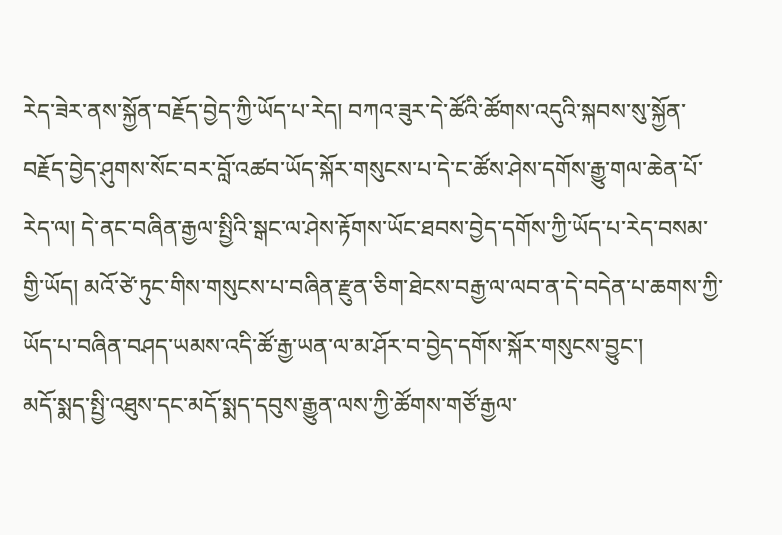རེད་ཟེར་ནས་སྐྱོན་བརྗོད་བྱེད་ཀྱི་ཡོད་པ་རེད། བཀའ་ཟུར་དེ་ཚོའི་ཚོགས་འདུའི་སྐབས་སུ་སྐྱོན་བརྗོད་བྱེད་ཤུགས་སོང་བར་བློ་འཚབ་ཡོད་སྐོར་གསུངས་པ་དེ་ང་ཚོས་ཤེས་དགོས་རྒྱུ་གལ་ཆེན་པོ་རེད་ལ། དེ་ནང་བཞིན་རྒྱལ་སྤྱིའི་སྒང་ལ་ཤེས་རྟོགས་ཡོང་ཐབས་བྱེད་དགོས་ཀྱི་ཡོད་པ་རེད་བསམ་གྱི་ཡོད། མའོ་ཙེ་ཏུང་གིས་གསུངས་པ་བཞིན་རྫུན་ཅིག་ཐེངས་བརྒྱ་ལ་ལབ་ན་དེ་བདེན་པ་ཆགས་ཀྱི་ཡོད་པ་བཞིན་བཤད་ཡམས་འདི་ཚོ་རྒྱ་ཡན་ལ་མ་ཤོར་བ་བྱེད་དགོས་སྐོར་གསུངས་བྱུང་།
མདོ་སྨད་སྤྱི་འཐུས་དང་མདོ་སྨད་དབུས་རྒྱུན་ལས་ཀྱི་ཚོགས་གཙོ་རྒྱལ་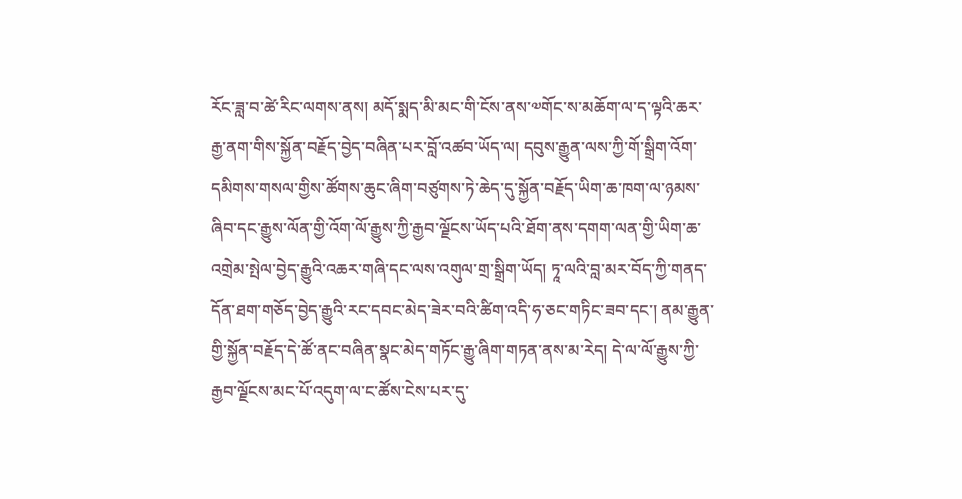རོང་ཟླ་བ་ཚེ་རིང་ལགས་ནས། མདོ་སྨད་མི་མང་གི་ངོས་ནས་༧གོང་ས་མཆོག་ལ་ད་ལྟའི་ཆར་རྒྱ་ནག་གིས་སྐྱོན་བརྗོད་བྱེད་བཞིན་པར་བློ་འཚབ་ཡོད་ལ། དབུས་རྒྱུན་ལས་ཀྱི་གོ་སྒྲིག་འོག་དམིགས་གསལ་གྱིས་ཚོགས་ཆུང་ཞིག་བཙུགས་ཏེ་ཆེད་དུ་སྐྱོན་བརྗོད་ཡིག་ཆ་ཁག་ལ་ཉམས་ཞིབ་དང་རྒྱུས་ལོན་གྱི་འོག་ལོ་རྒྱུས་ཀྱི་རྒྱབ་ལྗོངས་ཡོད་པའི་ཐོག་ནས་དགག་ལན་གྱི་ཡིག་ཆ་འགྲེམ་སྤེལ་བྱེད་རྒྱུའི་འཆར་གཞི་དང་ལས་འགུལ་གྲ་སྒྲིག་ཡོད། ཏཱ་ལའི་བླ་མར་བོད་ཀྱི་གནད་དོན་ཐག་གཅོད་བྱེད་རྒྱུའི་རང་དབང་མེད་ཟེར་བའི་ཚིག་འདི་ཧ་ཅང་གཏིང་ཟབ་དང་། ནམ་རྒྱུན་གྱི་སྐྱོན་བརྗོད་དེ་ཚོ་ནང་བཞིན་སྣང་མེད་གཏོང་རྒྱུ་ཞིག་གཏན་ནས་མ་རེད། དེ་ལ་ལོ་རྒྱུས་ཀྱི་རྒྱབ་ལྗོངས་མང་པོ་འདུག་ལ་ང་ཚོས་ངེས་པར་དུ་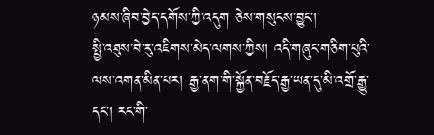ཉམས་ཞིབ་བྱེད་དགོས་ཀྱི་འདུག ཅེས་གསུངས་བྱུང་།
སྤྱི་འཐུས་བེ་རུ་འཇིགས་མེད་ལགས་ཀྱིས། འདི་གཞུང་གཅིག་པུའི་ལས་འགན་མིན་པར། རྒྱ་ནག་གི་སྐྱོན་བརྗོད་རྒྱ་ཡན་དུ་མི་འགྲོ་རྒྱུ་དང་། རང་གི་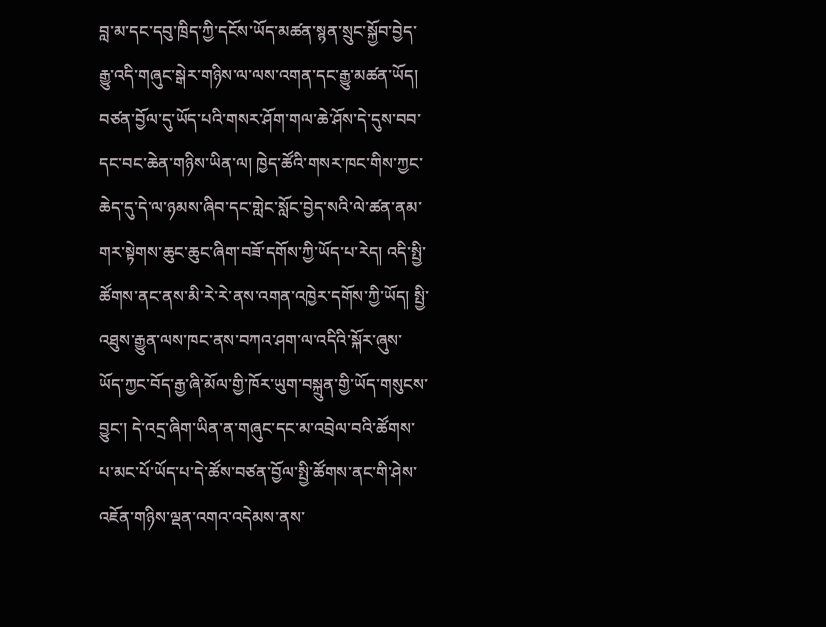བླ་མ་དང་དབུ་ཁྲིད་ཀྱི་དངོས་ཡོད་མཚན་སྙན་སྲུང་སྐྱོབ་བྱེད་རྒྱུ་འདི་གཞུང་སྒེར་གཉིས་ལ་ལས་འགན་དང་རྒྱུ་མཚན་ཡོད། བཙན་བྱོལ་དུ་ཡོད་པའི་གསར་ཤོག་གལ་ཆེ་ཤོས་དེ་དུས་བབ་དང་བང་ཆེན་གཉིས་ཡིན་ལ། ཁྱེད་ཚོའི་གསར་ཁང་གིས་ཀྱང་ཆེད་དུ་དེ་ལ་ཉམས་ཞིབ་དང་གླེང་སློང་བྱེད་སའི་ལེ་ཚན་ནམ་གར་སྟེགས་ཆུང་ཆུང་ཞིག་བཟོ་དགོས་ཀྱི་ཡོད་པ་རེད། འདི་སྤྱི་ཚོགས་ནང་ནས་མི་རེ་རེ་ནས་འགན་འཁྱེར་དགོས་ཀྱི་ཡོད། སྤྱི་འཐུས་རྒྱུན་ལས་ཁང་ནས་བཀའ་ཤག་ལ་འདིའི་སྐོར་ཞུས་ཡོད་ཀྱང་བོད་རྒྱ་ཞི་མོལ་གྱི་ཁོར་ཡུག་བསྐྲུན་གྱི་ཡོད་གསུངས་བྱུང་། དེ་འདྲ་ཞིག་ཡིན་ན་གཞུང་དང་མ་འབྲེལ་བའི་ཚོགས་པ་མང་པོ་ཡོད་པ་དེ་ཚོས་བཙན་བྱོལ་སྤྱི་ཚོགས་ནང་གི་ཤེས་འཇོན་གཉིས་ལྡན་འགའ་འདེམས་ནས་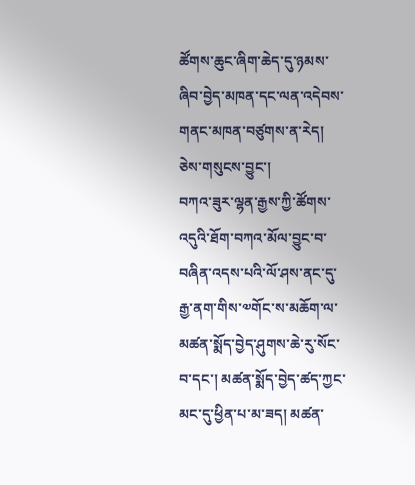ཚོགས་ཆུང་ཞིག་ཆེད་དུ་ཉམས་ཞིབ་བྱེད་མཁན་དང་ལན་འདེབས་གནང་མཁན་བཙུགས་ན་རེད། ཅེས་གསུངས་བྱུང་།
བཀའ་ཟུར་ལྷན་རྒྱས་ཀྱི་ཚོགས་འདུའི་ཐོག་བཀའ་མོལ་བྱུང་བ་བཞིན་འདས་པའི་ལོ་ཤས་ནང་དུ་རྒྱ་ནག་གིས་༧གོང་ས་མཆོག་ལ་མཚན་སྨོད་བྱེད་ཤུགས་ཆེ་རུ་སོང་བ་དང་། མཚན་སྨོད་བྱེད་ཚད་ཀྱང་མང་དུ་ཕྱིན་པ་མ་ཟད། མཚན་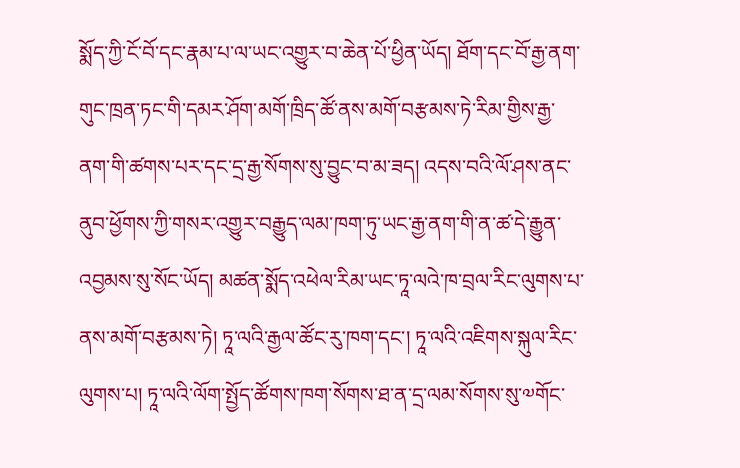སྨོད་ཀྱི་ངོ་བོ་དང་རྣམ་པ་ལ་ཡང་འགྱུར་བ་ཆེན་པོ་ཕྱིན་ཡོད། ཐོག་དང་བོ་རྒྱ་ནག་གུང་ཁྲན་ཏང་གི་དམར་ཤོག་མགོ་ཁྲིད་ཚོ་ནས་མགོ་བརྩམས་ཏེ་རིམ་གྱིས་རྒྱ་ནག་གི་ཚགས་པར་དང་དྲ་རྒྱ་སོགས་སུ་བྱུང་བ་མ་ཟད། འདས་བའི་ལོ་ཤས་ནང་ནུབ་ཕྱོགས་ཀྱི་གསར་འགྱུར་བརྒྱུད་ལམ་ཁག་ཏུ་ཡང་རྒྱ་ནག་གི་ན་ཚ་དེ་རྒྱུན་འབྱམས་སུ་སོང་ཡོད། མཚན་སྨོད་འཕེལ་རིམ་ཡང་ཏཱ་ལའེ་ཁ་བྲལ་རིང་ལུགས་པ་ནས་མགོ་བརྩམས་ཏེ། ཏཱ་ལའི་རྒྱལ་ཚོང་རུ་ཁག་དང་། ཏཱ་ལའི་འཇིགས་སྐུལ་རིང་ལུགས་པ། ཏཱ་ལའི་ལོག་སྤྱོད་ཚོགས་ཁག་སོགས་ཐ་ན་དྲ་ལམ་སོགས་སུ་༧གོང་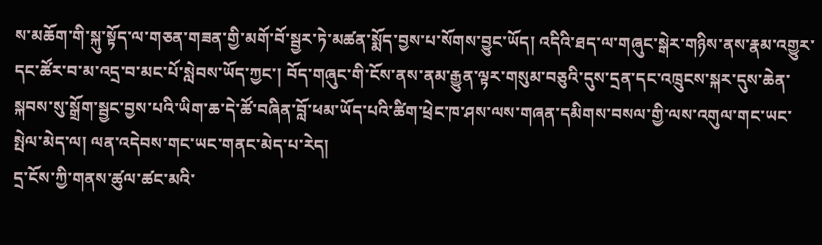ས་མཆོག་གི་སྐུ་སྟོད་ལ་གཅན་གཟན་གྱི་མགོ་བོ་སྦྱར་ཏེ་མཚན་སྨོད་བྱས་པ་སོགས་བྱུང་ཡོད། འདིའི་ཐད་ལ་གཞུང་སྒེར་གཉིས་ནས་རྣམ་འགྱུར་དང་ཚོར་བ་མ་འདྲ་བ་མང་པོ་སླེབས་ཡོད་ཀྱང་། བོད་གཞུང་གི་ངོས་ནས་ནམ་རྒྱུན་ལྟར་གསུམ་བཅུའི་དུས་དྲན་དང་འཁྲུངས་སྐར་དུས་ཆེན་སྐབས་སུ་སྒྲོག་སྦྱང་བྱས་པའི་ཡིག་ཆ་དེ་ཚོ་བཞིན་བློ་ཕམ་ཡོད་པའི་ཚིག་ཕྲེང་ཁ་ཤས་ལས་གཞན་དམིགས་བསལ་གྱི་ལས་འགུལ་གང་ཡང་སྤེལ་མེད་ལ། ལན་འདེབས་གང་ཡང་གནང་མེད་པ་རེད།
དྲ་ངོས་ཀྱི་གནས་ཚུལ་ཚང་མའི་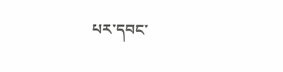པར་དབང་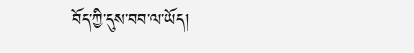བོད་ཀྱི་དུས་བབ་ལ་ཡོད།